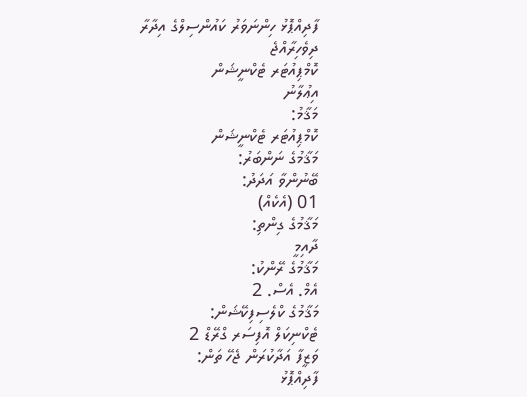ފާދިއްޕޮޅު ހިންނަވަރު ކައުންސިލްގެ އިދާރާ
ދިވެހިރާއްޖެ
ކޮމްޕިއުޓަރ ޓެކްނީޝަން
އިޢުލާނު
މަޤާމު:
ކޮމްޕިއުޓަރ ޓެކްނީޝަން
މަޤާމުގެ ނަންބަރު:
ބޭނުންވާ އަދަދު:
01 (އެކެއް)
މަޤާމުގެ ގިންތި:
ދާއިމީ
މަޤާމުގެ ރޭންކު:
އެމް. އެސް. 2
މަޤާމުގެ ކްލެސިފިކޭޝަން:
ޓެކްނިކަލް އޮފިސަރ ގްރޭޑް 2
ވަޒީފާ އަދާކުރަން ޖެހޭ ތަން:
ފާދިއްޕޮޅު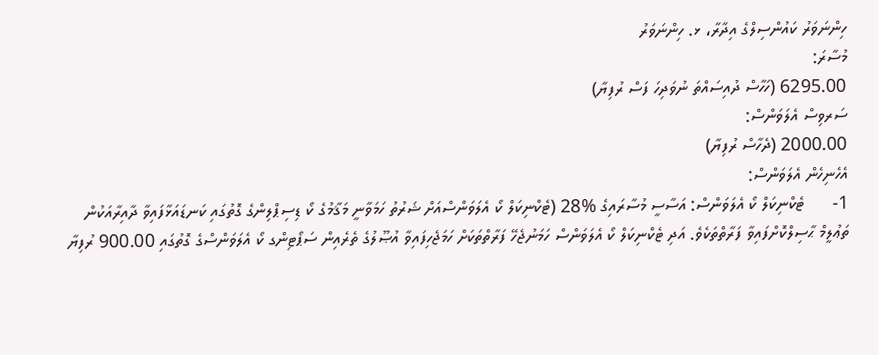ހިންނަވަރު ކައުންސިލްގެ އިދާރާ، ޅ. ހިންނަވަރު
މުސާރަ:
6295.00 (ހަހާސް ދުއިސައްތަ ނުވަދިހަ ފަސް ރުފިޔާ)
ސަރވިސް އެލަވަންސް:
2000.00 (ދެހާސް ރުފިޔާ)
އެހެނިހެން އެލަވަންސް:
1-      ޓެކްނިކަލް ކޯ އެލަވަންސް: އަސާސީ މުސާރައިގެ %28 (ޓެކްނިކަލް ކޯ އެލަވަންސްއަށް ޝަރުތު ހަމަވާނީ މަޤާމުގެ ކޯ ޑިސިޕްލިންގެ ގޮތުގައި ކަނޑައަޅާފައިވާ ދާއިރާއަކުން ތަޢުލީމް ޙާސިލްކޮށްފައިވާ ފަރާތްތަކެވެ. އަދި ޓެކްނިކަލް ކޯ އެލަވަންސް ހަމަނުޖެހޭ ފަރާތްތަކަށް ހަމަޖެހިފައިވާ އުޞޫލުގެ ތެރެއިން ސަޕޯޓިންގ ކޯ އެލަވަންސްގެ ގޮތުގައި 900.00 ރުފިޔާ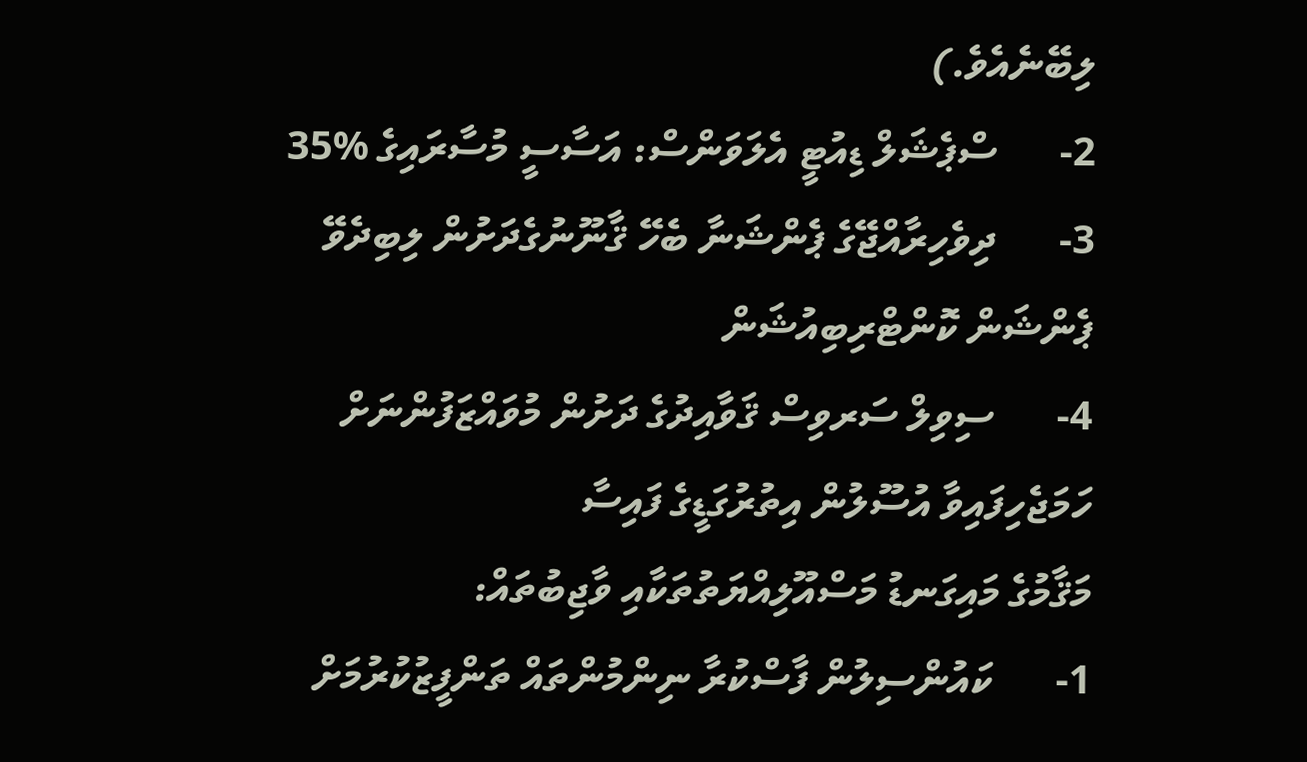ލިބޭނެއެވެ.)
2-      ސްޕެޝަލް ޑިއުޓީ އެލަވަންސް: އަސާސީ މުސާރައިގެ %35
3-      ދިވެހިރާއްޖޭގެ ޕެންޝަނާ ބެހޭ ޤާނޫނުގެދަށުން ލިބިދެވޭ ޕެންޝަން ކޮންޓްރިބިއުޝަން
4-      ސިވިލް ސަރވިސް ޤަވާއިދުގެ ދަށުން މުވައްޒަފުންނަށް ހަމަޖެހިފައިވާ އުސޫލުން އިތުރުގަޑީގެ ފައިސާ
މަޤާމުގެ މައިގަނޑު މަސްއޫލިއްޔަތުތަކާއި ވާޖިބުތައް:
1-      ކައުންސިލުން ފާސްކުރާ ނިންމުންތައް ތަންފީޒުކުރުމަށް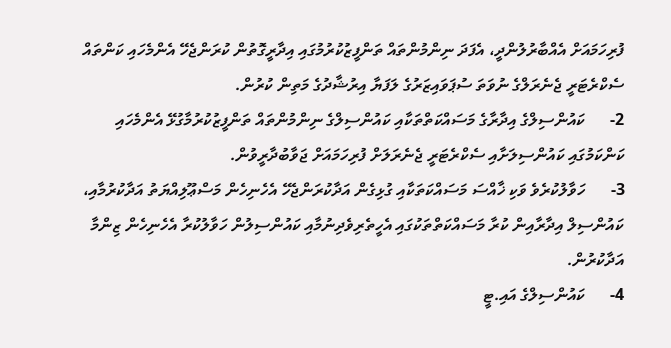ފުރިހަމައަށް އެއްބާރުލުންދީ، އެފަދަ ނިންމުންތައް ތަންފީޒުކުރުމުގައި އިދާރީގޮތުން ކުރަންޖެހޭ އެންމެހައި ކަންތައް ސެކްރެޓަރީ ޖެނެރަލްގެ ނުވަތަ ސުޕަވައިޒަރުގެ ލަފަޔާ އިރުޝާދުގެ މަތިން ކުރުން.
2-      ކައުންސިލްގެ އިދާރާގެ މަސައްކަތްތަކާއި ކައުންސިލްގެ ނިންމުންތައް ތަންފީޒުކުރުމާގުޅޭ އެންމެހައި ކަންކަމުގައި ކައުންސިލަށާއި ސެކްރެޓަރީ ޖެނެރަލަށް ފުރިހަމައަށް ޖަވާބުދާރީވުން.
3-      ހަވާލުކުރެވެ ވަކި ޚާއްސަ މަސައްކަތަކާއި ގުޅިގެން އަދާކުރަންޖެހޭ އެހެނިހެން މަސްޢޫލިއްޔަތު އަދާކުރުމާއި، ކައުންސިލް އިދާރާއިން ކުރާ މަސައްކަތްތަކުގައި އެހީތެރިވެދިނުމާއި ކައުންސިލުން ހަވާލުކުރާ އެހެނިހެން ޒިންމާ އަދާކުރުން.
4-      ކައުންސިލްގެ އައި.ޓީ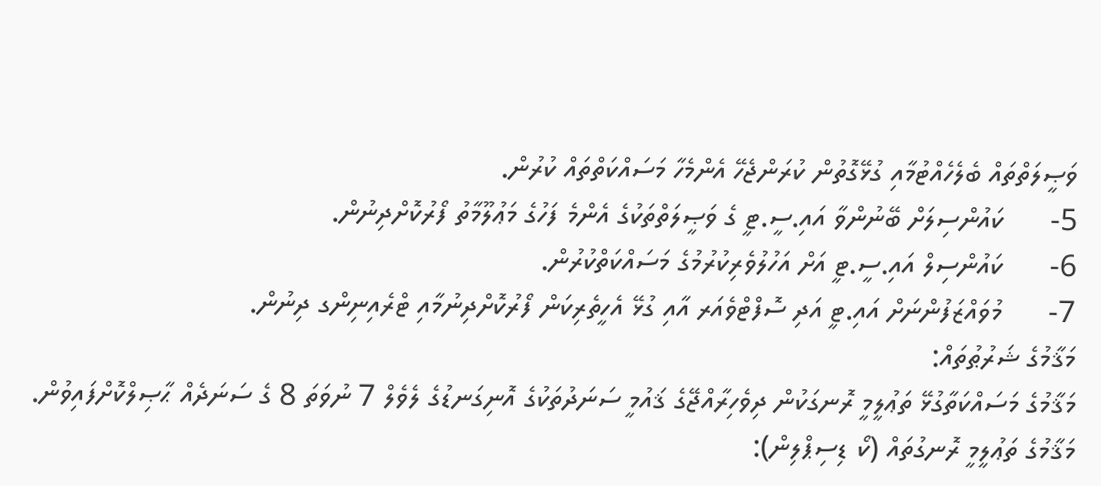ވަޞީލަތްތައް ބެލެހެއްޓުމާއި ގުޅޭގޮތުން ކުރަންޖެހޭ އެންމެހާ މަސައްކަތްތައް ކުރުން.
5-      ކައުންސިލަށް ބޭނުންވާ އައި.ސީ.ޓީ ގެ ވަޞީލަތްތަކުގެ އެންމެ ފަހުގެ މަޢުލޫމާތު ފޯރުކޮށްދިނުން.
6-      ކައުންސިލް އައި.ސީ.ޓީ އަށް އަހުލުވެރިކުރުމުގެ މަސައްކަތްކުރުން.
7-      މުވައްޒަފުންނަށް އައި.ޓީ އަދި ސޮފްޓްވެއަރ އާއި ގުޅޭ އެހީތެރިކަން ފޯރުކޮށްދިނުމާއި ޓްރެއިނިންގ ދިނުން.
މަޤާމުގެ ޝަރުޠުތައް:
މަޤާމުގެ މަސައްކަތާގުޅޭ ތަޢުލީމީ ރޮނގަކުން ދިވެހިރާއްޖޭގެ ޤައުމީ ސަނަދުތަކުގެ އޮނިގަނޑުގެ ލެވެލް 7 ނުވަތަ 8 ގެ ސަނަދެއް ޙާޞިލްކޮށްފައިވުން.
މަޤާމުގެ ތަޢުލީމީ ރޮނގުތައް (ކޯ ޑިސިޕްލިން):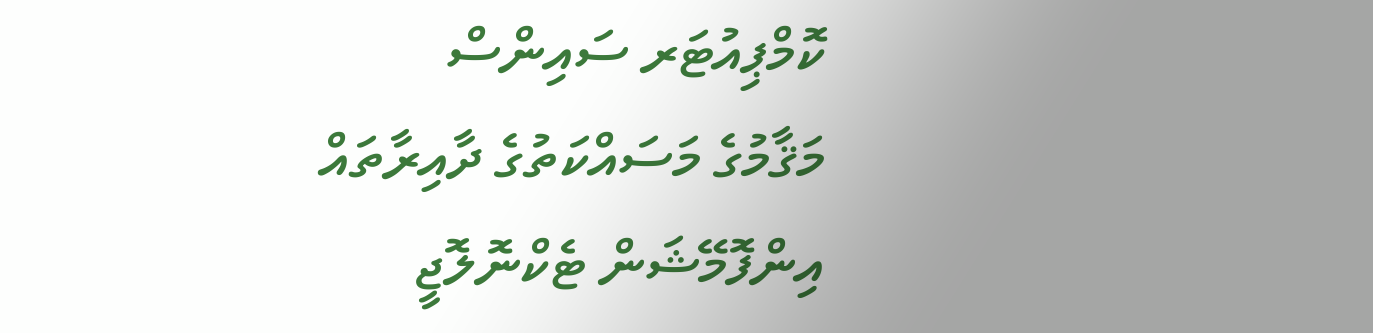ކޮމްޕިއުޓަރ ސައިންސް
މަޤާމުގެ މަސައްކަތުގެ ދާއިރާތައް
އިންފޮމޭޝަން ޓެކްނޮލޮޖީ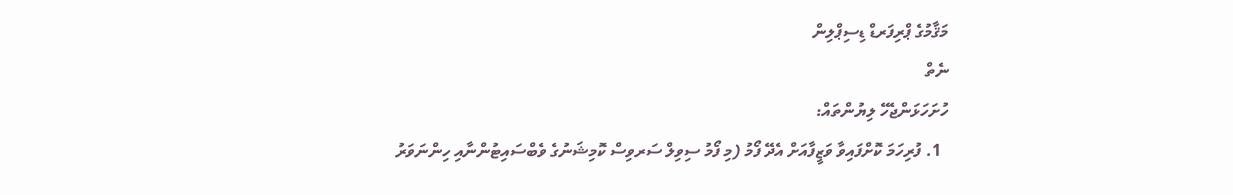މަޤާމުގެ ޕްރިފަރޑް ޑިސިޕްލިން
ނެތް
ހުށަހަޅަންޖެހޭ ލިޔުންތައް:
  1. ފުރިހަމަ ކޮށްފައިވާ ވަޒީފާއަށް އެދޭ ފޯމު (މި ފޯމު ސިވިލް ސަރވިސް ކޮމިޝަނުގެ ވެބްސައިޓުންނާއި ހިންނަވަރު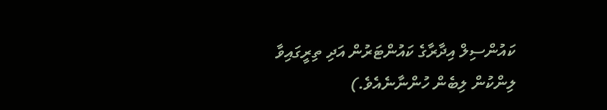ކައުންސިލް އިދާރާގެ ކައުންޓަރުން އަދި ތިރީގައިވާ ލިންކުން ލިބެން ހުންނާނެއެވެ.)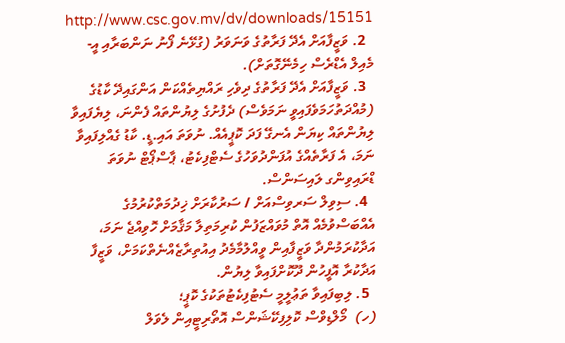http://www.csc.gov.mv/dv/downloads/15151
  2. ވަޒީފާއަށް އެދޭ ފަރާތުގެ ވަނަވަރު (ގުޅޭނެ ފޯނު ނަންބަރާއި އީ-މެއިލް އެޑްރެސް ހިމެނޭގޮތަށް).
  3. ވަޒީފާއަށް އެދޭ ފަރާތުގެ ދިވެހި ރައްޔިތެއްކަން އަންގައިދޭ ކާޑުގެ (މުއްދަތުހަމަވެފައިވީ ނަމަވެސް) ދެފުށުގެ ލިޔުންތައް ފެންނަ، ލިޔެފައިވާ ލިޔުންތައް ކިޔަން އެނގޭ ފަދަ ކޮޕީއެއް. ނުވަތަ އައި.ޑީ. ކާޑު ގެއްލިފައިވާ ނަމަ، އެ ފަރާތެއްގެ އުފަންދުވަހުގެ ސެޓްފިކެޓު، ޕާސްޕޯޓް ނުވަތަ ޑްރައިވިންގ ލައިސަންސް.
  4. ސިވިލް ސަރވިސްއަށް / ސަރުކާރަށް ޚިދުމަތްކުރުމުގެ އެއްބަސްވުމެއް އޮތް މުވައްޒަފުން ކުރިމަތިލާ މަޤާމަށް ހޮވިއްޖެ ނަމަ، އަދާކުރަމުންދާ ވަޒީފާއިން ވީއްލުމާމެދު އިއުތިރާޒެއްނެތްކަމަށް، ވަޒީފާ އަދާކުރާ އޮފީހުން ދޫކޮށްފައިވާ ލިޔުން.
  5. ލިބިފައިވާ ތަޢުލީމީ ސެޓުފިކެޓުތަކުގެ ކޮޕީ؛
(ހ)  މޯލްޑިވްސް ކޮލިފިކޭޝަންސް އޮތޯރިޓީއިން ލެވަލް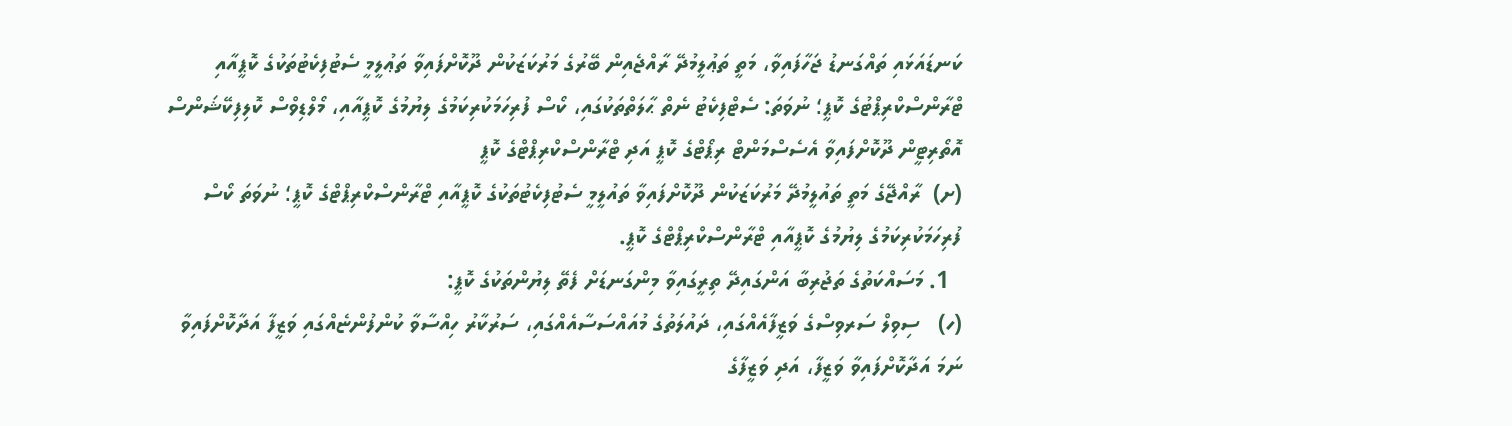ކަނޑައަޅައި ތައްގަނޑު ޖަހާފައިވާ، މަތީ ތަޢުލީމުދޭ ރާއްޖެއިން ބޭރުގެ މަރުކަޒަކުން ދޫކޮށްފައިވާ ތަޢުލީމީ ސެޓުފިކެޓުތަކުގެ ކޮޕީއާއި ޓްރާންސްކްރިޕްޓުގެ ކޮޕީ؛ ނުވަތަ: ސެޓްފިކެޓު ނެތް ޙާލަތްތަކުގައި، ކޯސް ފުރިހަމަކުރިކަމުގެ ލިޔުމުގެ ކޮޕީއާއި، މޯލްޑިވްސް ކޮލިފިކޭޝަންސް އޮތޯރިޓީން ދޫކޮށްފައިވާ އެސެސްމަންޓް ރިޕޯޓްގެ ކޮޕީ އަދި ޓްރާންސްކްރިޕްޓްގެ ކޮޕީ
(ށ)  ރާއްޖޭގެ މަތީ ތައުލީމުދޭ މަރުކަޒަކުން ދޫކޮށްފައިވާ ތައުލީމީ ސެޓުފިކެޓުތަކުގެ ކޮޕީއާއި ޓްރާންސްކްރިޕްޓްގެ ކޮޕީ؛ ނުވަތަ ކޯސް ފުރިހަމަކުރިކަމުގެ ލިޔުމުގެ ކޮޕީއާއި ޓްރާންސްކްރިޕްޓްގެ ކޮޕީ.
  1. މަސައްކަތުގެ ތަޖުރިބާ އަންގައިދޭ ތިރީގައިވާ މިންގަނޑަށް ފެތޭ ލިޔުންތަކުގެ ކޮޕީ:
(ހ)   ސިވިލް ސަރވިސްގެ ވަޒީފާއެއްގައި، ދައުލަތުގެ މުއައްސަސާއެއްގައި، ސަރުކާރު ހިއްސާވާ ކުންފުންޏެއްގައި ވަޒީފާ އަދާކޮށްފައިވާ ނަމަ އަދާކޮށްފައިވާ ވަޒީފާ، އަދި ވަޒީފާގެ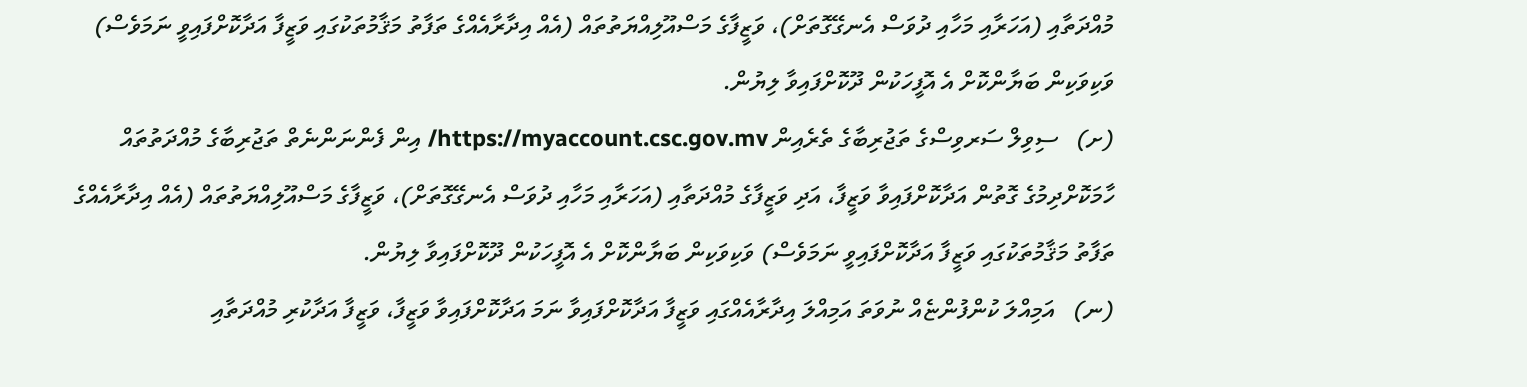މުއްދަތާއި (އަހަރާއި މަހާއި ދުވަސް އެނގޭގޮތަށް)، ވަޒީފާގެ މަސްއޫލިއްޔަތުތައް (އެއް އިދާރާއެއްގެ ތަފާތު މަޤާމުތަކުގައި ވަޒީފާ އަދާކޮށްފައިވީ ނަމަވެސް) ވަކިވަކިން ބަޔާންކޮށް އެ އޮފީހަކުން ދޫކޮށްފައިވާ ލިޔުން.
(ށ)   ސިވިލް ސަރވިސްގެ ތަޖުރިބާގެ ތެރެއިން https://myaccount.csc.gov.mv/ އިން ފެންނަންނެތް ތަޖުރިބާގެ މުއްދަތުތައް ހާމަކޮށްދިމުގެ ގޮތުން އަދާކޮށްފައިވާ ވަޒީފާ، އަދި ވަޒީފާގެ މުއްދަތާއި (އަހަރާއި މަހާއި ދުވަސް އެނގޭގޮތަށް)، ވަޒީފާގެ މަސްއޫލިއްޔަތުތައް (އެއް އިދާރާއެއްގެ ތަފާތު މަޤާމުތަކުގައި ވަޒީފާ އަދާކޮށްފައިވީ ނަމަވެސް) ވަކިވަކިން ބަޔާންކޮށް އެ އޮފީހަކުން ދޫކޮށްފައިވާ ލިޔުން.
(ނ)   އަމިއްލަ ކުންފުންޏެއް ނުވަތަ އަމިއްލަ އިދާރާއެއްގައި ވަޒީފާ އަދާކޮށްފައިވާ ނަމަ އަދާކޮށްފައިވާ ވަޒީފާ، ވަޒީފާ އަދާކުރި މުއްދަތާއި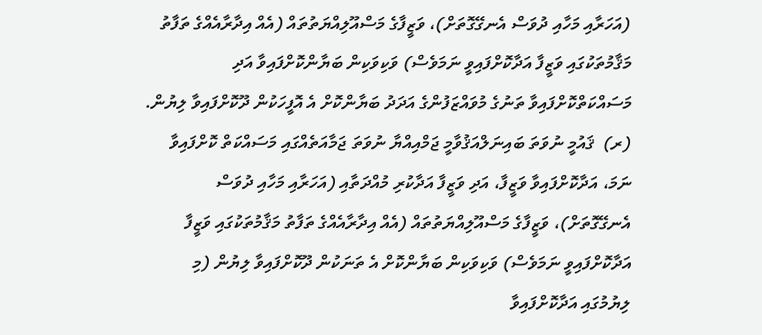(އަހަރާއި މަހާއި ދުވަސް އެނގޭގޮތަށް)، ވަޒީފާގެ މަސްއޫލިއްޔަތުތައް (އެއް އިދާރާއެއްގެ ތަފާތު މަޤާމުތަކުގައި ވަޒީފާ އަދާކޮށްފައިވީ ނަމަވެސް) ވަކިވަކިން ބަޔާންކޮށްފައިވާ އަދި މަސައްކަތްކޮށްފައިވާ ތަނުގެ މުވައްޒަފުންގެ އަދަދު ބަޔާންކޮށް އެ އޮފީހަކުން ދޫކޮށްފައިވާ ލިޔުން.
(ރ)  ޤައުމީ ނުވަތަ ބައިނަލްއަޤުވާމީ ޖަމްއިއްޔާ ނުވަތަ ޖަމާއަތެއްގައި މަސައްކަތް ކޮށްފައިވާ ނަމަ، އަދާކޮށްފައިވާ ވަޒީފާ، އަދި ވަޒީފާ އަދާކުރި މުއްދަތާއި (އަހަރާއި މަހާއި ދުވަސް އެނގޭގޮތަށް)، ވަޒީފާގެ މަސްއޫލިއްޔަތުތައް (އެއް އިދާރާއެއްގެ ތަފާތު މަޤާމުތަކުގައި ވަޒީފާ އަދާކޮށްފައިވީ ނަމަވެސް) ވަކިވަކިން ބަޔާންކޮށް އެ ތަނަކުން ދޫކޮށްފައިވާ ލިޔުން (މި ލިޔުމުގައި އަދާކޮށްފައިވާ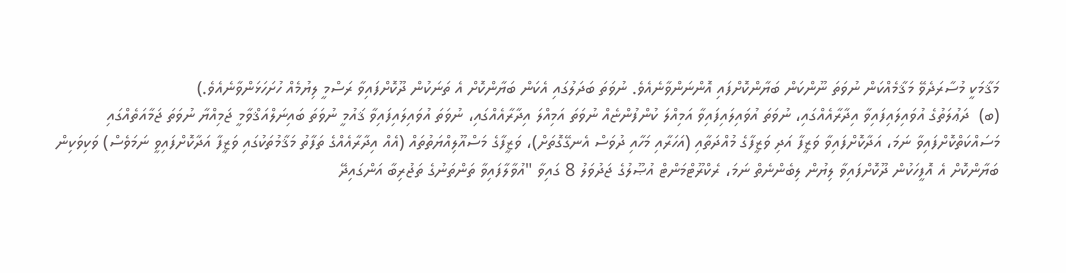މަޤާމަކީ މުސާރަދެވޭ މަޤާމެއްކަން ނުވަތަ ނޫންކަން ބަޔާންކޮށްފައި އޮންނަންވާނެއެވެ. ނުވަތަ ބަދަލުގައި އެކަން ބަޔާންކޮށް އެ ތަނަކުން ދޫކޮށްފައިވާ ރަސްމީ ލިޔުމެއް ހުށަހަޅަންވާނެއެވެ.)
(ބ)  ދަޢުލަތުގެ އުވައިލައިފައިވާ އިދާރާއެއްގައި، ނުވަތަ އުވައިލައިފައިވާ އަމިއްލަ ކުންފުންޏެއް ނުވަތަ އަމިއްލަ އިދާރާއެއްގައި، ނުވަތަ އުވައިލައިފައިވާ ޤައުމީ ނުވަތަ ބައިނަލްއަޤްވާމީ ޖަމިއްޔާ ނުވަތަ ޖަމާއަތެއްގައި މަސައްކަތްކޮށްފައިވާ ނަމަ، އަދާކޮށްފައިވާ ވަޒީފާ އަދި ވަޒީފާގެ މުއްދަތާއި (އަހަރާއި މަހާއި ދުވަސް އެނގޭގޮތަށް)، ވަޒީފާގެ މަސްއޫލިއްޔަތުތައް (އެއް އިދާރާއެއްގެ ތަފާތު މަޤާމުތަކުގައި ވަޒީފާ އަދާކޮށްފައިވީ ނަމަވެސް) ވަކިވަކިން ބަޔާންކޮށް އެ އޮފީހަކުން ދޫކޮށްފައިވާ ލިޔުން ލިބެންނެތް ނަމަ، ރެކްރޫޓްމަންޓް އުޞޫލުގެ ޖަދުވަލު 8 ގައިވާ "އުވާލާފައިވާ ތަންތަނުގެ ތަޖުރިބާ އަންގައިދޭ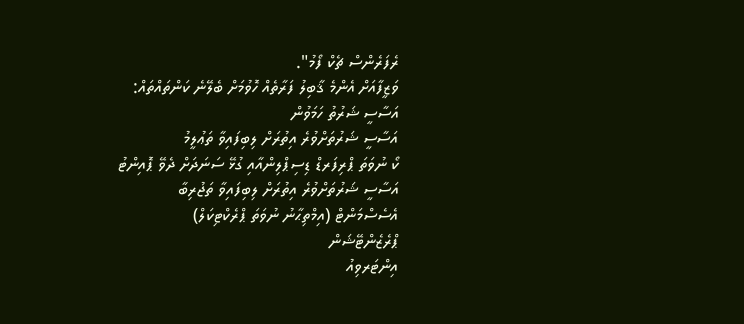ރެފަރެންސް ޗެކް ފޯމު".
ވަޒީފާއަށް އެންމެ ޤާބިލު ފަރާތެއް ހޮވުމަށް ބެލޭނެ ކަންތައްތައް:
އަސާސީ ޝަރުތު ހަމަވުން
އަސާސީ ޝަރުތަށްވުރެ އިތުރަށް ލިބިފައިވާ ތަޢުލީމު
ކޯ ނުވަތަ ޕްރިފަރޑް ޑިސިޕްލިންއާއި ގުޅޭ ސަނަދަށް ދެވޭ ޕޮއިންޓު
އަސާސީ ޝަރުތަށްވުރެ އިތުރަށް ލިބިފައިވާ ތަޖުރިބާ
އެސެސްމަންޓް (އިމްތިޙާނު ނުވަތަ ޕްރެކްޓިކަލް)
ޕްރެޒެންޓޭޝަން
އިންޓަރވިއު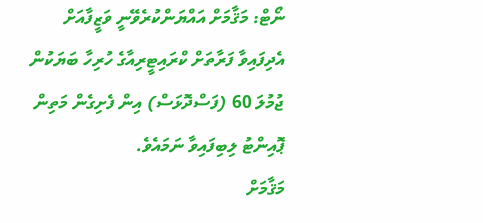ނޯޓް: މަޤާމަށް އައްޔަންކުރެވޭނީ ވަޒީފާއަށް އެދިފައިވާ ފަރާތަށް ކްރައިޓީރިއާގެ ހުރިހާ ބަޔަކުން ޖުމުލަ 60 (ފަސްދޮޅަސް) އިން ފެށިގެން މަތިން ޕޮއިންޓު ލިބިފައިވާ ނަމައެވެ.
މަޤާމަށް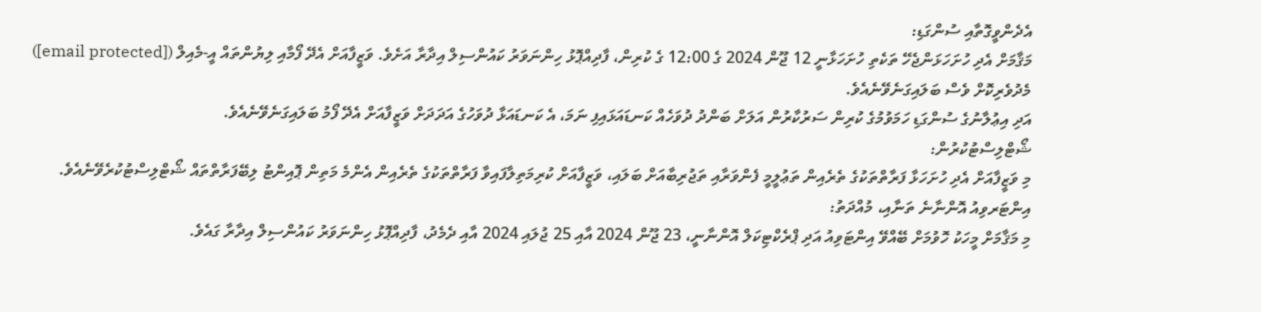އެދެންވީގޮތާއި ސުންގަޑި:
މަޤާމަށް އެދި ހުށަހަޅަންޖެހޭ ތަކެތި ހުށަހަޅާނީ 12 ޖޫން 2024 ގެ 12:00 ގެ ކުރިން، ފާދިއްޕޮޅު ހިންނަވަރު ކައުންސިލް އިދާރާ އަށެވެ. ވަޒީފާއަށް އެދޭ ފޯމާއި ލިޔުންތައް އީ-މެއިލް ([email protected]) މެދުވެރިކޮށް ވެސް ބަލައިގަނެވޭނެއެވެ.
އަދި އިޢުލާނުގެ ސުންގަޑި ހަމަވުމުގެ ކުރިން ސަރުކާރުން އަލަށް ބަންދު ދުވަހެއް ކަނޑައަޅައިފި ނަމަ، އެ ކަނޑައަޅާ ދުވަހުގެ އަދަދަށް ވަޒީފާއަށް އެދޭ ފޯމު ބަލައިގަނެވޭނެއެވެ.
ޝޯޓްލިސްޓުކުރުން:
މި ވަޒީފާއަށް އެދި ހުށަހަޅާ ފަރާތްތަކުގެ ތެރެއިން ތަޢުލީމީ ފެންވަރާއި ތަޖުރިބާއަށް ބަލައި، ވަޒީފާއަށް ކުރިމަތިލާފައިވާ ފަރާތްތަކުގެ ތެރެއިން އެންމެ މަތިން ޕޮއިންޓު ލިބޭފަރާތްތައް ޝޯޓްލިސްޓުކުރެވޭނެއެވެ.
އިންޓަރވިއު އޮންނާނެ ތަނާއި، މުއްދަތު:
މި މަޤާމަށް މީހަކު ހޮވުމަށް ބޭއްވޭ އިންޓަވިއު އަދި ޕްރެކްޓިކަލް އޮންނާނީ، 23 ޖޫން 2024 އާއި 25 ޖުލައި 2024 އާއި ދެމެދު، ފާދިއްޕޮޅު ހިންނަވަރު ކައުންސިލް އިދާރާ ގައެވެ.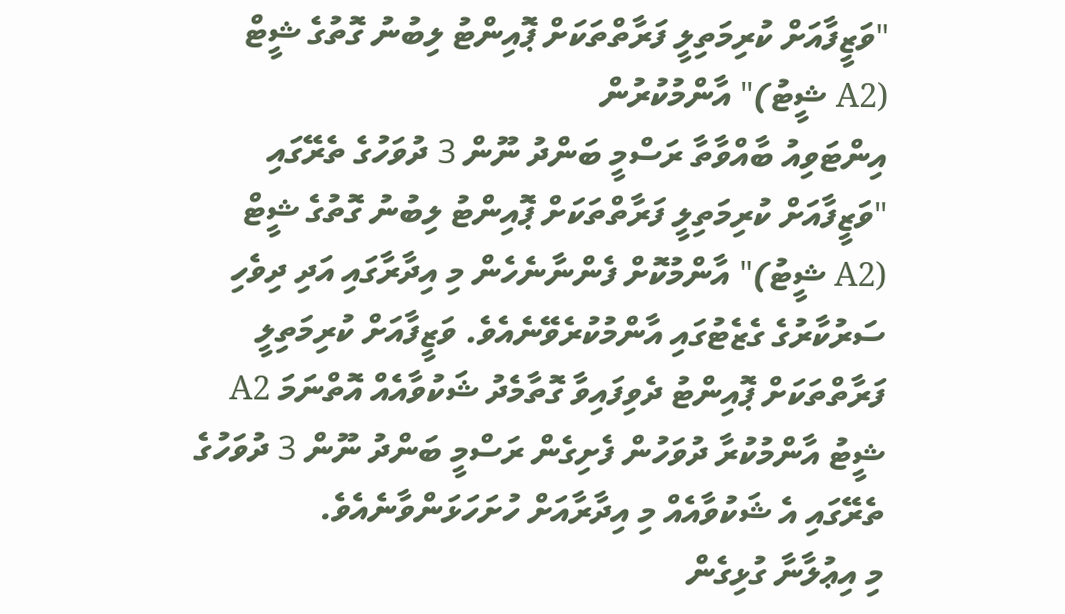"ވަޒީފާއަށް ކުރިމަތިލީ ފަރާތްތަކަށް ޕޮއިންޓު ލިބުނު ގޮތުގެ ޝީޓް (A2 ޝީޓު)" އާންމުކުރުން
އިންޓަވިއު ބާއްވާތާ ރަސްމީ ބަންދު ނޫން 3 ދުވަހުގެ ތެރޭގައި "ވަޒީފާއަށް ކުރިމަތިލީ ފަރާތްތަކަށް ޕޮއިންޓު ލިބުނު ގޮތުގެ ޝީޓް (A2 ޝީޓު)" އާންމުކޮށް ފެންނާނެހެން މި އިދާރާގައި އަދި ދިވެހި ސަރުކާރުގެ ގެޒެޓުގައި އާންމުކުރެވޭނެއެވެ. ވަޒީފާއަށް ކުރިމަތިލީ ފަރާތްތަކަށް ޕޮއިންޓު ދެވިފައިވާ ގޮތާމެދު ޝަކުވާއެއް އޮތްނަމަ A2 ޝީޓު އާންމުކުރާ ދުވަހުން ފެށިގެން ރަސްމީ ބަންދު ނޫން 3 ދުވަހުގެ ތެރޭގައި އެ ޝަކުވާއެއް މި އިދާރާއަށް ހުށަހަޅަންވާނެއެވެ.
މި އިޢުލާނާ ގުޅިގެން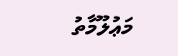މަޢުލޫމާތު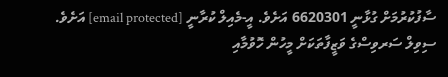ސާފުކުރުމަށް ގުޅާނީ 6620301 އަށެވެ. އީ-މެއިލް ކުރާނީ [email protected] އަށެވެ.
ސިވިލް ސަރވިސްގެ ވަޒީފާތަކަށް މީހުން ހޮވުމާއި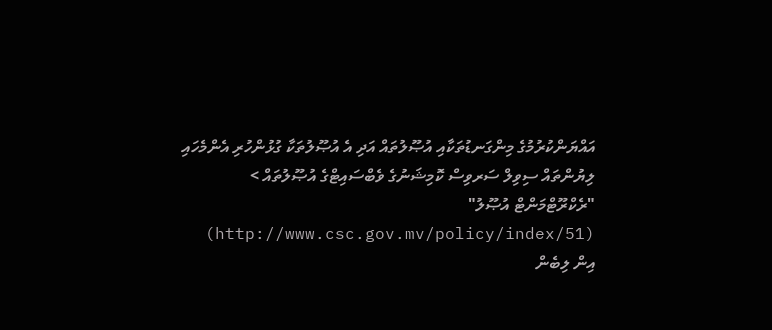އައްޔަންކުރުމުގެ މިންގަނޑުތަކާއި އުޞޫލުތައް އަދި އެ އުޞޫލުތަކާ ގުޅުންހުރި އެންމެހައި ލިޔުންތައް ސިވިލް ސަރވިސް ކޮމިޝަނުގެ ވެބްސައިޓްގެ އުޞޫލުތައް > "ރެކްރޫޓްމަންޓް އުޞޫލު" (http://www.csc.gov.mv/policy/index/51) އިން ލިބެން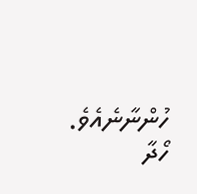ހުންނާނެއެވެ.
ހޯދާ